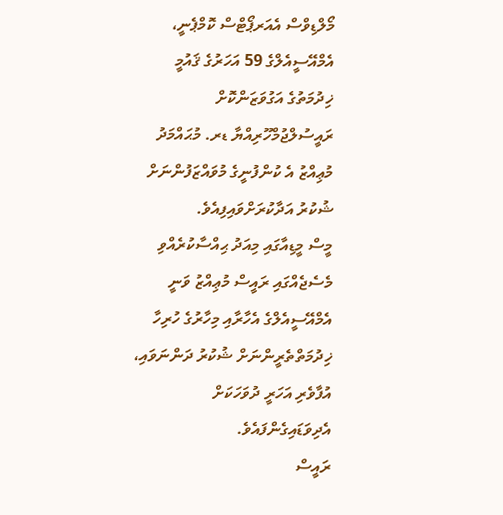މޯލްޑިވްސް އެއަރޕޯޓްސް ކޮމްޕެނީ، އެމްއޭސީއެލްގެ 59 އަހަރުގެ ޤައުމީ ޚިދުމަތުގެ އަގުވަޒަންކޮށް ރައީސުލްޖުމްހޫރިއްޔާ ޑރ. މުޙައްމަދު މުޢިއްޒު އެ ކުންފުނީގެ މުވައްޒަފުންނަށް ޝުކުރު އަދާކުރަށްވައިފިއެވެ.
މީސް މީޑިއާގައި މިއަދު ޙިއްސާކުރެއްވި މެސެޖެއްގައި ރައީސް މުޢިއްޒު ވަނީ އެމްއޭސީއެލްގެ އެހާރާއި މިހާރުގެ ހުރިހާ ޚިދުމަތްތެރީންނަށް ޝުކުރު ދަންނަވައި، އުފާވެރި އަހަރީ ދުވަހަކަށް އެދިވަޑައިގެންފައެވެ.
ރައީސް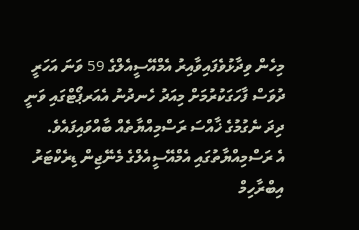މިހެން ވިދާޅުވެފައިވާއިރު އެމްއޭސީއެލްގެ 59 ވަނަ އަހަރީ ދުވަސް ފާހަގަކުރުމަށް މިއަދު ހެނދުނު އެއަރޕޯޓްގައި ވަނީ ދިދަ ނެގުމުގެ ޚާއްސަ ރަސްމިއްޔާތެއް ބާއްވައިފައެވެ.
އެ ރަސްމިއްޔާތުގައި އެމްއޭސީއެލްގެ މެނޭޖިން ޑިރެކްޓަރު އިބްރާހިމް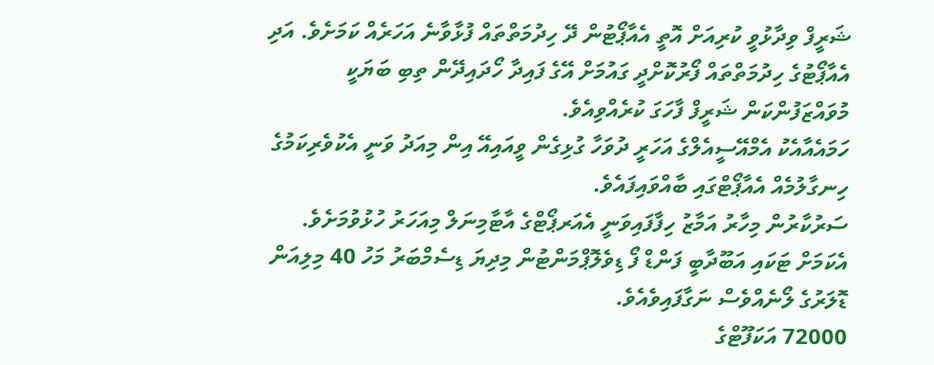ޝަރީފް ވިދާޅުވީ ކުރިއަށް އޮތީ އެއާޕޯޓުން ދޭ ހިދުމަތްތައް ފުޅާވާނެ އަހަރެއް ކަމަށެވެ. އަދި އެއާޕޯޓުގެ ހިދުމަތްތައް ފޯރުކޮށްދީ ގައުމަށް އޭގެ ފައިދާ ހޯދައިދޭން ތިބި ބަޔަކީ މުވައްޒަފުންކަން ޝަރީފް ފާހަގަ ކުރެއްވިއެވެ.
ހަމައެއާއެކު އެމްއޭސީއެލްގެ އަހަރީ ދުވަހާ ގުޅިގެން ވީއައިއޭ އިން މިއަދު ވަނީ އެކުވެރިކަމުގެ ހިނގާލުމެއް އެއާޕޯޓްގައި ބާއްވައިފައެވެ.
ސަރުކާރުން މިހާރު އަމާޒު ހިފާފައިވަނީ އެއަރޕޯޓްގެ އާޓާމިނަލް މިއަހަރު ހުޅުވުމަށެވެ. އެކަމަށް ޓަކައި އަބޫދާބީ ފަންޑް ފޯ ޑިވެލޮޕްމަންޓުން މިދިޔަ ޑިސެމްބަރު މަހު 40 މިލިއަން ޑޮލަރުގެ ލޯނެއްވެސް ނަގާފައިވެއެވެ.
72000 އަކަފޫޓްގެ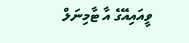ވީއައިއޭގެ އާ ޓާމިނަލް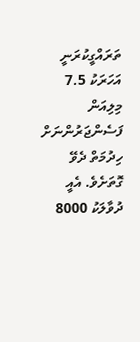ތަރައްގީކުރަނީ އަހަރަކު 7.5 މިލިއަން ފަސެންޖަރުންނަށް ހިދުމަތް ދެވޭ ގޮތަށެވެ. އެއީ ދުވާލަކު 8000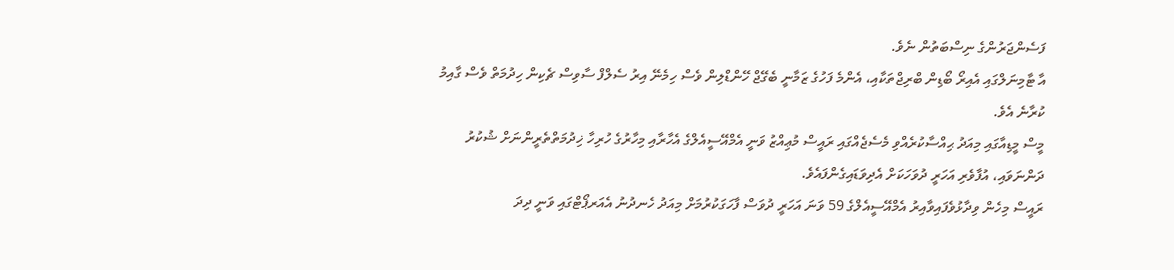ފަސެންޖަރުންގެ ނިސްބަތުން ނެވެ.
އާ ޓާމިނަލްގައި އެއިރޯ ބޯޑިން ބްރިޖްތަކާއި، އެންމެ ފަހުގެ ޒަމާނީ ބެގޭޖް ހޭންޑްލިން ވެސް ހިމެނޭ އިރު ސެލްފް ސާވިސް ޗެކިން ހިދުމަތް ވެސް ގާއިމު ކުރާނެ އެވެ.
މީސް މީޑިއާގައި މިއަދު ޙިއްސާކުރެއްވި މެސެޖެއްގައި ރައީސް މުޢިއްޒު ވަނީ އެމްއޭސީއެލްގެ އެހާރާއި މިހާރުގެ ހުރިހާ ޚިދުމަތްތެރީންނަށް ޝުކުރު ދަންނަވައި، އުފާވެރި އަހަރީ ދުވަހަކަށް އެދިވަޑައިގެންފައެވެ.
ރައީސް މިހެން ވިދާޅުވެފައިވާއިރު އެމްއޭސީއެލްގެ 59 ވަނަ އަހަރީ ދުވަސް ފާހަގަކުރުމަށް މިއަދު ހެނދުނު އެއަރޕޯޓްގައި ވަނީ ދިދަ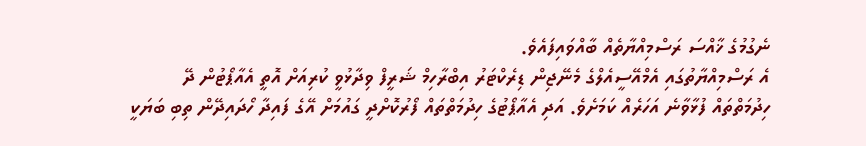ނެގުމުގެ ޚާއްސަ ރަސްމިއްޔާތެއް ބާއްވައިފައެވެ.
އެ ރަސްމިއްޔާތުގައި އެމްއޭސީއެލްގެ މެނޭޖިން ޑިރެކްޓަރު އިބްރާހިމް ޝަރީފް ވިދާޅުވީ ކުރިއަށް އޮތީ އެއާޕޯޓުން ދޭ ހިދުމަތްތައް ފުޅާވާނެ އަހަރެއް ކަމަށެވެ. އަދި އެއާޕޯޓުގެ ހިދުމަތްތައް ފޯރުކޮށްދީ ގައުމަށް އޭގެ ފައިދާ ހޯދައިދޭން ތިބި ބަޔަކީ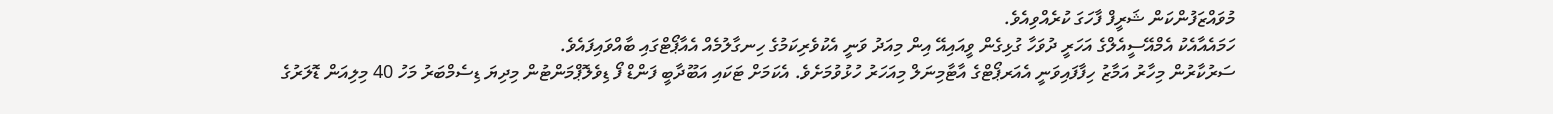މުވައްޒަފުންކަން ޝަރީފް ފާހަގަ ކުރެއްވިއެވެ.
ހަމައެއާއެކު އެމްއޭސީއެލްގެ އަހަރީ ދުވަހާ ގުޅިގެން ވީއައިއޭ އިން މިއަދު ވަނީ އެކުވެރިކަމުގެ ހިނގާލުމެއް އެއާޕޯޓްގައި ބާއްވައިފައެވެ.
ސަރުކާރުން މިހާރު އަމާޒު ހިފާފައިވަނީ އެއަރޕޯޓްގެ އާޓާމިނަލް މިއަހަރު ހުޅުވުމަށެވެ. އެކަމަށް ޓަކައި އަބޫދާބީ ފަންޑް ފޯ ޑިވެލޮޕްމަންޓުން މިދިޔަ ޑިސެމްބަރު މަހު 40 މިލިއަން ޑޮލަރުގެ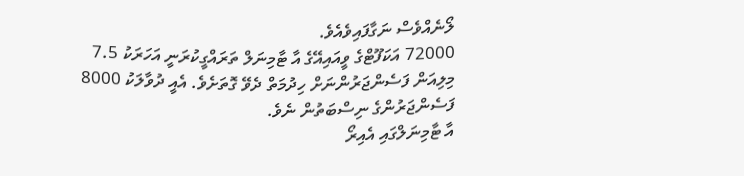ލޯނެއްވެސް ނަގާފައިވެއެވެ.
72000 އަކަފޫޓްގެ ވީއައިއޭގެ އާ ޓާމިނަލް ތަރައްގީކުރަނީ އަހަރަކު 7.5 މިލިއަން ފަސެންޖަރުންނަށް ހިދުމަތް ދެވޭ ގޮތަށެވެ. އެއީ ދުވާލަކު 8000 ފަސެންޖަރުންގެ ނިސްބަތުން ނެވެ.
އާ ޓާމިނަލްގައި އެއިރޯ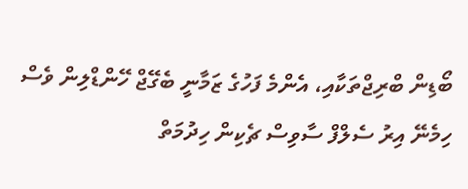ބޯޑިން ބްރިޖްތަކާއި، އެންމެ ފަހުގެ ޒަމާނީ ބެގޭޖް ހޭންޑްލިން ވެސް ހިމެނޭ އިރު ސެލްފް ސާވިސް ޗެކިން ހިދުމަތް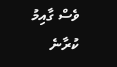ވެސް ގާއިމު ކުރާނެ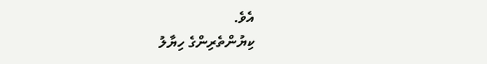އެވެ.
ކިޔުންތެރިންގެ ހިޔާލު